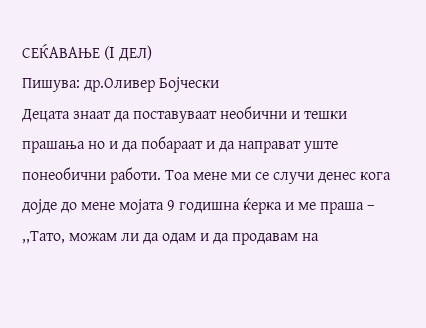СЕЌАВАЊЕ (I ДЕЛ)
Пишува: др.Оливер Бојчески
Децата знаат да поставуваат необични и тешки прашања но и да побараат и да направат уште понеобични работи. Тоа мене ми се случи денес кога дојде до мене мојата 9 годишна ќерка и ме праша – ,,Тато, можам ли да одам и да продавам на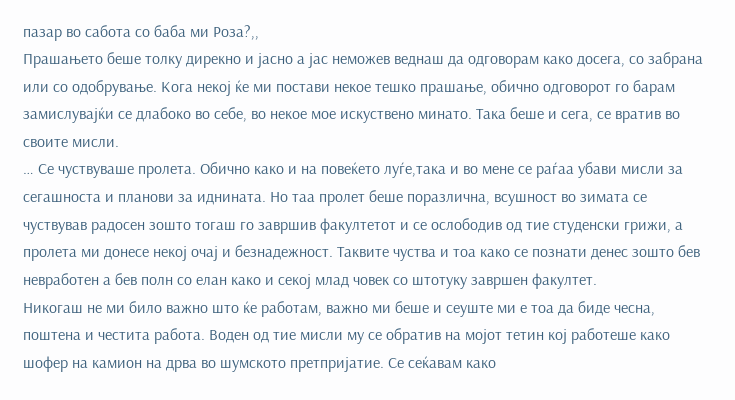пазар во сабота со баба ми Роза?,,
Прашањето беше толку дирекно и јасно а јас неможев веднаш да одговорам како досега, со забрана или со одобрување. Кога некој ќе ми постави некое тешко прашање, обично одговорот го барам замислувајќи се длабоко во себе, во некое мое искуствено минато. Така беше и сега, се вратив во своите мисли.
… Се чуствуваше пролета. Обично како и на повеќето луѓе,така и во мене се раѓаа убави мисли за сегашноста и планови за иднината. Но таа пролет беше поразлична, всушност во зимата се чуствував радосен зошто тогаш го завршив факултетот и се ослободив од тие студенски грижи, а пролета ми донесе некој очај и безнадежност. Таквите чуства и тоа како се познати денес зошто бев невработен а бев полн со елан како и секој млад човек со штотуку завршен факултет.
Никогаш не ми било важно што ќе работам, важно ми беше и сеуште ми е тоа да биде чесна, поштена и честита работа. Воден од тие мисли му се обратив на мојот тетин кој работеше како шофер на камион на дрва во шумското претпријатие. Се сеќавам како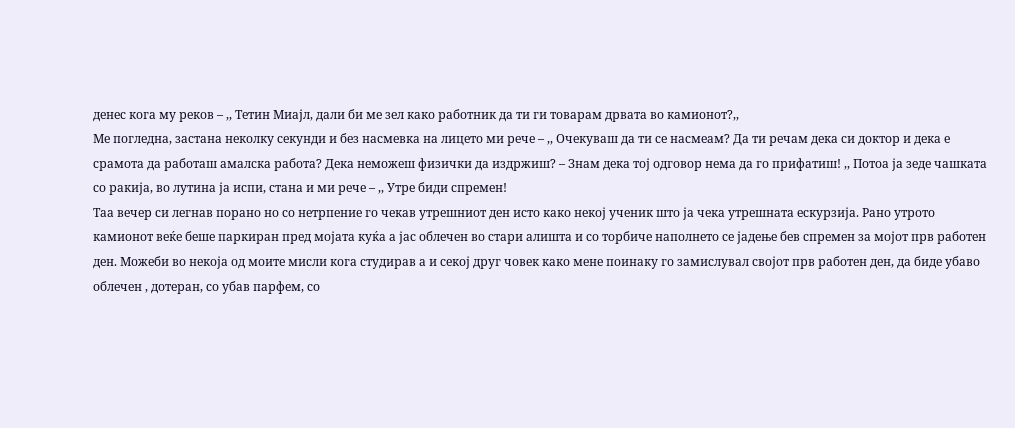денес кога му реков – ,, Тетин Миајл, дали би ме зел како работник да ти ги товарам дрвата во камионот?,,
Ме погледна, застана неколку секунди и без насмевка на лицето ми рече – ,, Очекуваш да ти се насмеам? Да ти речам дека си доктор и дека е срамота да работаш амалска работа? Дека неможеш физички да издржиш? – Знам дека тој одговор нема да го прифатиш! ,, Потоа ја зеде чашката со ракија, во лутина ја испи, стана и ми рече – ,, Утре биди спремен!
Таа вечер си легнав порано но со нетрпение го чекав утрешниот ден исто како некој ученик што ја чека утрешната ескурзија. Рано утрото камионот веќе беше паркиран пред мојата куќа а јас облечен во стари алишта и со торбиче наполнето се јадење бев спремен за мојот прв работен ден. Можеби во некоја од моите мисли кога студирав а и секој друг човек како мене поинаку го замислувал својот прв работен ден, да биде убаво облечен , дотеран, со убав парфем, со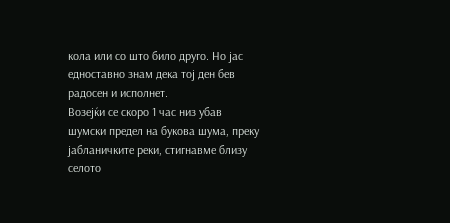кола или со што било друго. Но јас едноставно знам дека тој ден бев радосен и исполнет.
Возејќи се скоро 1 час низ убав шумски предел на букова шума, преку јабланичките реки, стигнавме близу селото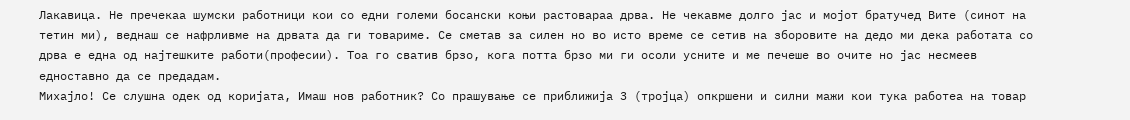Лакавица. Не пречекаа шумски работници кои со едни големи босански коњи растовараа дрва. Не чекавме долго јас и мојот братучед Вите (синот на тетин ми), веднаш се нафрливме на дрвата да ги товариме. Се сметав за силен но во исто време се сетив на зборовите на дедо ми дека работата со дрва е една од најтешките работи(професии). Тоа го сватив брзо, кога потта брзо ми ги осоли усните и ме печеше во очите но јас несмеев едноставно да се предадам.
Михајло! Се слушна одек од коријата, Имаш нов работник? Со прашување се приближија 3 (тројца) опкршени и силни мажи кои тука работеа на товар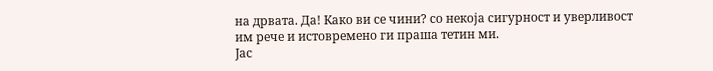на дрвата. Да! Како ви се чини? со некоја сигурност и уверливост им рече и истовремено ги праша тетин ми.
Јас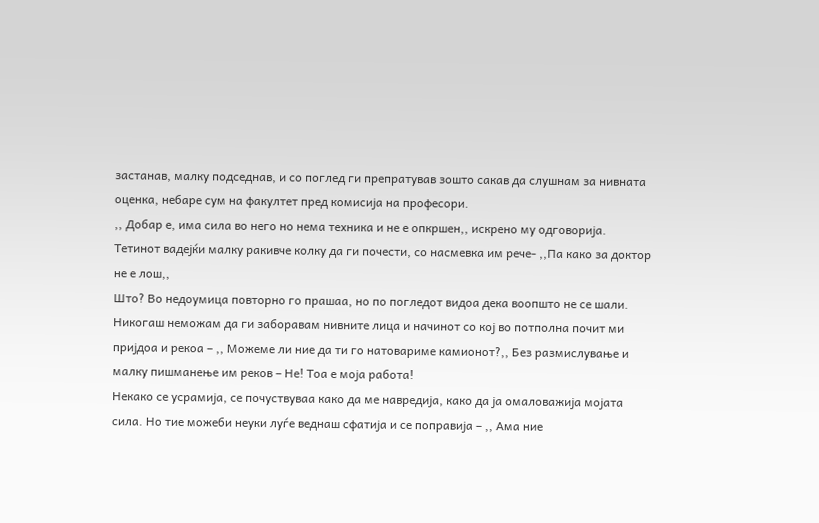застанав, малку подседнав, и со поглед ги препратував зошто сакав да слушнам за нивната оценка, небаре сум на факултет пред комисија на професори.
,, Добар е, има сила во него но нема техника и не е опкршен,, искрено му одговорија.
Тетинот вадејќи малку ракивче колку да ги почести, со насмевка им рече- ,,Па како за доктор не е лош,,
Што? Во недоумица повторно го прашаа, но по погледот видоа дека воопшто не се шали.
Никогаш неможам да ги заборавам нивните лица и начинот со кој во потполна почит ми пријдоа и рекоа – ,, Можеме ли ние да ти го натовариме камионот?,, Без размислување и малку пишманење им реков – Не! Тоа е моја работа!
Некако се усрамија, се почуствуваа како да ме навредија, како да ја омаловажија мојата сила. Но тие можеби неуки луѓе веднаш сфатија и се поправија – ,, Ама ние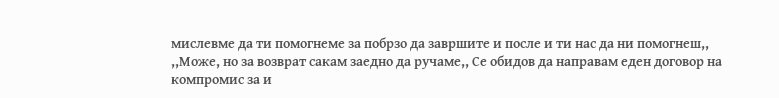мислевме да ти помогнеме за побрзо да завршите и после и ти нас да ни помогнеш,,
,,Може, но за возврат сакам заедно да ручаме,, Се обидов да направам еден договор на компромис за и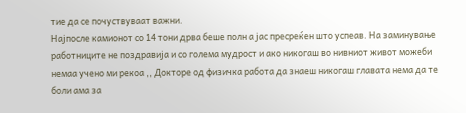тие да се почуствуваат важни.
Најпосле камионот со 14 тони дрва беше полн а јас пресреќен што успеав. На заминување работниците не поздравија и со голема мудрост и ако никогаш во нивниот живот можеби немаа учено ми рекоа ,, Докторе од физичка работа да знаеш никогаш главата нема да те боли ама за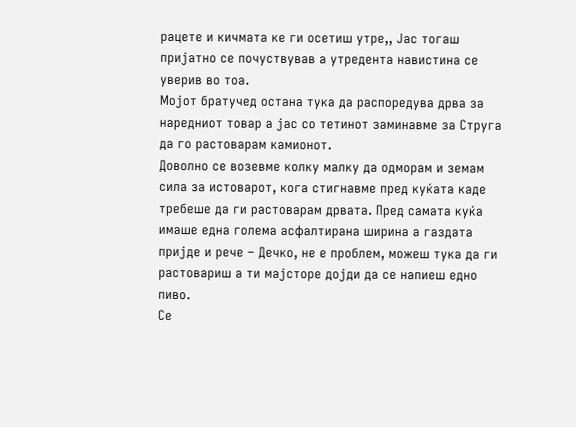рацете и кичмата ке ги осетиш утре,, Јас тогаш пријатно се почуствував а утредента навистина се уверив во тоа.
Мојот братучед остана тука да распоредува дрва за наредниот товар а јас со тетинот заминавме за Струга да го растоварам камионот.
Доволно се возевме колку малку да одморам и земам сила за истоварот, кога стигнавме пред куќата каде требеше да ги растоварам дрвата. Пред самата куќа имаше една голема асфалтирана ширина а газдата пријде и рече – Дечко, не е проблем, можеш тука да ги растовариш а ти мајсторе дојди да се напиеш едно пиво.
Се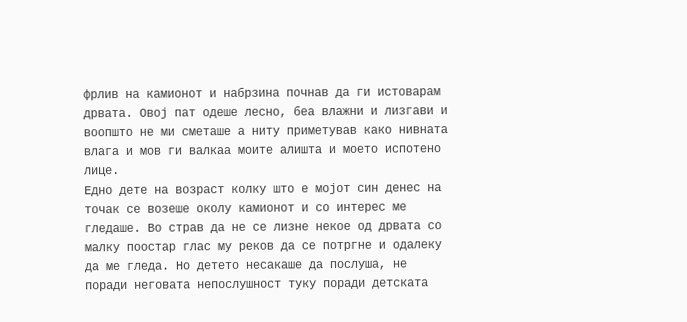фрлив на камионот и набрзина почнав да ги истоварам дрвата. Овој пат одеше лесно, беа влажни и лизгави и воопшто не ми сметаше а ниту приметував како нивната влага и мов ги валкаа моите алишта и моето испотено лице.
Едно дете на возраст колку што е мојот син денес на точак се возеше околу камионот и со интерес ме гледаше. Во страв да не се лизне некое од дрвата со малку поостар глас му реков да се потргне и одалеку да ме гледа. Но детето несакаше да послуша, не поради неговата непослушност туку поради детската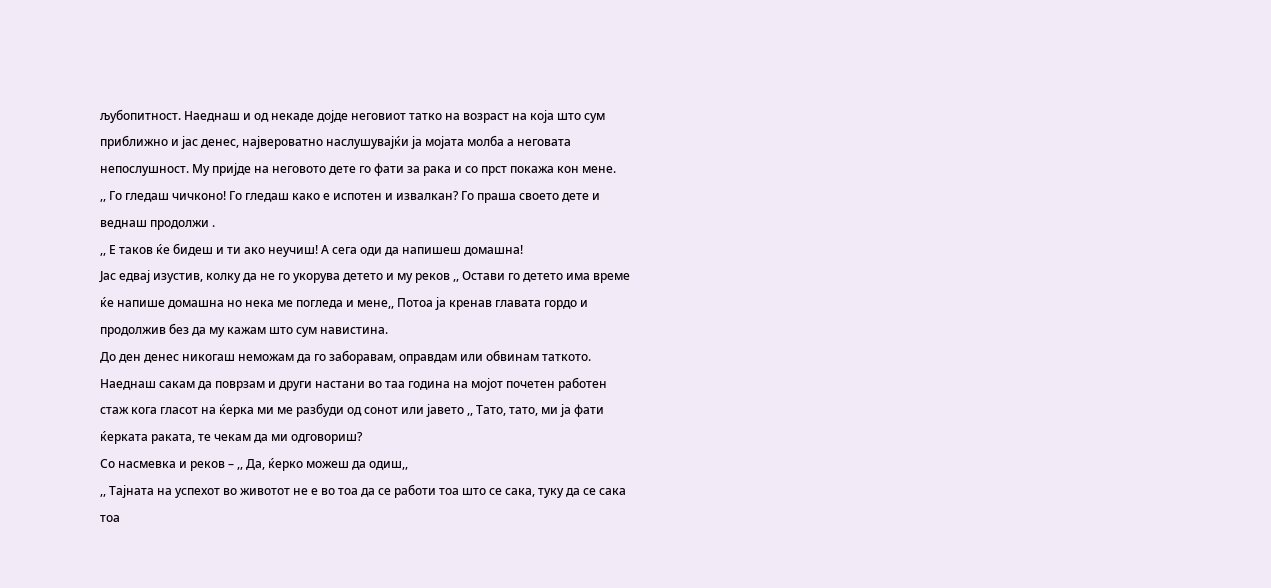љубопитност. Наеднаш и од некаде дојде неговиот татко на возраст на која што сум приближно и јас денес, највероватно наслушувајќи ја мојата молба а неговата непослушност. Му пријде на неговото дете го фати за рака и со прст покажа кон мене.
,, Го гледаш чичконо! Го гледаш како е испотен и извалкан? Го праша своето дете и веднаш продолжи .
,, Е таков ќе бидеш и ти ако неучиш! А сега оди да напишеш домашна!
Јас едвај изустив, колку да не го укорува детето и му реков ,, Остави го детето има време ќе напише домашна но нека ме погледа и мене,, Потоа ја кренав главата гордо и продолжив без да му кажам што сум навистина.
До ден денес никогаш неможам да го заборавам, оправдам или обвинам таткото.
Наеднаш сакам да поврзам и други настани во таа година на мојот почетен работен стаж кога гласот на ќерка ми ме разбуди од сонот или јавето ,, Тато, тато, ми ја фати ќерката раката, те чекам да ми одговориш?
Со насмевка и реков – ,, Да, ќерко можеш да одиш,,
,, Тајната на успехот во животот не е во тоа да се работи тоа што се сака, туку да се сака тоа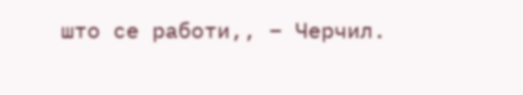што се работи,, – Черчил.